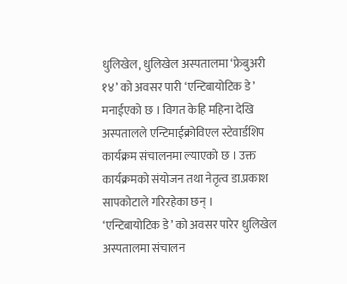धुलिखेल, धुलिखेल अस्पतालमा ‘फ्रेबुअरी १४’ को अवसर पारी ‘एन्टिबायोटिक डे’ मनाईएको छ । विगत केहि महिना देखि अस्पतालले एन्टिमाईक्रोविएल स्टेवार्डशिप कार्यक्रम संचालनमा ल्याएको छ । उक्त कार्यक्रमको संयोजन तथा नेतृत्व डा.प्रकाश सापकोटाले गरिरहेका छन् ।
‘एन्टिबायोटिक डे’ को अवसर पारेर धुलिखेल अस्पतालमा संचालन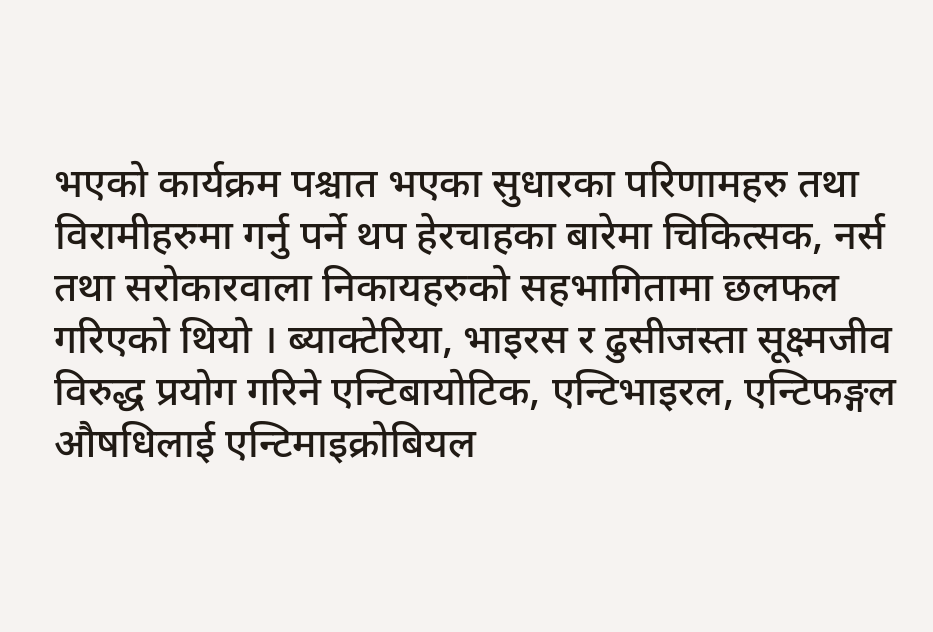भएको कार्यक्रम पश्चात भएका सुधारका परिणामहरु तथा विरामीहरुमा गर्नु पर्ने थप हेरचाहका बारेमा चिकित्सक, नर्स तथा सरोकारवाला निकायहरुको सहभागितामा छलफल गरिएको थियो । ब्याक्टेरिया, भाइरस र ढुसीजस्ता सूक्ष्मजीव विरुद्ध प्रयोग गरिने एन्टिबायोटिक, एन्टिभाइरल, एन्टिफङ्गल औषधिलाई एन्टिमाइक्रोबियल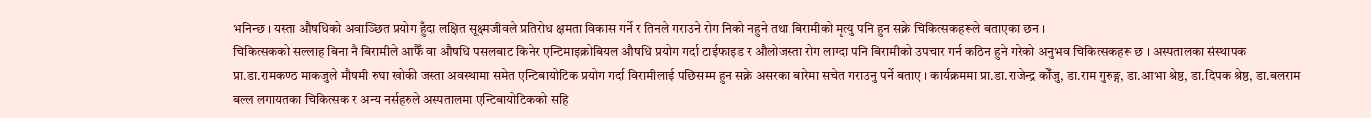भनिन्छ । यस्ता औषधिको अवाञ्छित प्रयोग हुँदा लक्षित सूक्ष्मजीवले प्रतिरोध क्षमता विकास गर्ने र तिनले गराउने रोग निको नहुने तथा बिरामीको मृत्यु पनि हुन सक्ने चिकित्सकहरूले बताएका छन ।
चिकित्सकको सल्लाह बिना नै बिरामीले आफैँ वा औषधि पसलबाट किनेर एन्टिमाइक्रोबियल औषधि प्रयोग गर्दा टाईफाइड र औलोजस्ता रोग लाग्दा पनि बिरामीको उपचार गर्न कठिन हुने गरेको अनुभव चिकित्सकहरू छ । अस्पतालका संस्थापक प्रा.डा.रामकण्ठ माकजुले मौषमी रुघा खोकी जस्ता अवस्थामा समेत एन्टिबायोटिक प्रयोग गर्दा विरामीलाई पछिसम्म हुन सक्ने असरका बारेमा सचेत गराउनु पर्ने बताए । कार्यक्रममा प्रा.डा.राजेन्द्र कोँजु, डा.राम गुरुङ्ग, डा.आभा श्रेष्ठ, डा.दिपक श्रेष्ठ, डा.बलराम बल्ल लगायतका चिकित्सक र अन्य नर्सहरुले अस्पतालमा एन्टिबायोटिकको सहि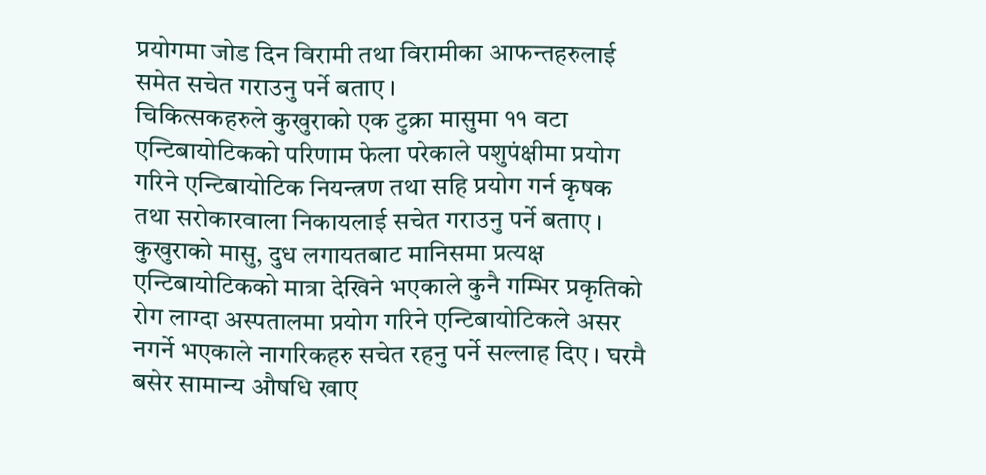प्रयोगमा जोड दिन विरामी तथा विरामीका आफन्तहरुलाई समेत सचेत गराउनु पर्ने बताए ।
चिकित्सकहरुले कुखुराको एक टुक्रा मासुमा ११ वटा एन्टिबायोटिकको परिणाम फेला परेकाले पशुपंक्षीमा प्रयोग गरिने एन्टिबायोटिक नियन्त्रण तथा सहि प्रयोग गर्न कृषक तथा सरोकारवाला निकायलाई सचेत गराउनु पर्ने बताए । कुखुराको मासु, दुध लगायतबाट मानिसमा प्रत्यक्ष एन्टिबायोटिकको मात्रा देखिने भएकाले कुनै गम्भिर प्रकृतिको रोग लाग्दा अस्पतालमा प्रयोग गरिने एन्टिबायोटिकले असर नगर्ने भएकाले नागरिकहरु सचेत रहनु पर्ने सल्लाह दिए । घरमै बसेर सामान्य औषधि खाए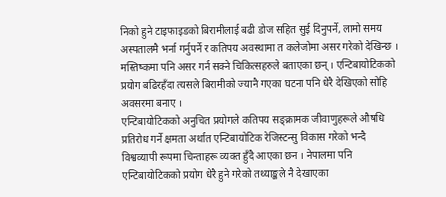निको हुने टाइफाइडको बिरामीलाई बढी डोज सहित सुई दिनुपर्ने, लामो समय अस्पतालमै भर्ना गर्नुपर्ने र कतिपय अवस्थामा त कलेजोमा असर गरेको देखिन्छ । मस्तिष्कमा पनि असर गर्न सक्ने चिकित्सहरुले बताएका छन् । एन्टिबायोटिकको प्रयोग बढिरहँदा त्यसले बिरामीको ज्यानै गएका घटना पनि धेरै देखिएको सोहि अवसरमा बनाए ।
एन्टिबायोटिकको अनुचित प्रयोगले कतिपय सङ्क्रामक जीवाणुहरूले औषधि प्रतिरोध गर्ने क्षमता अर्थात एन्टिबायोटिक रेजिस्टन्सु विकास गरेको भन्दै विश्वव्यापी रूपमा चिन्ताहरू व्यक्त हुँदै आएका छन । नेपालमा पनि एन्टिबायोटिकको प्रयोग धेरै हुने गरेको तथ्याङ्कले नै देखाएका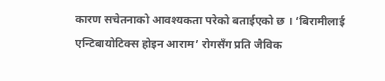कारण सचेतनाको आवश्यकता परेको बताईएको छ । ‘बिरामीलाई एन्टिबायोटिक्स होइन आराम’ रोगसँग प्रति जैविक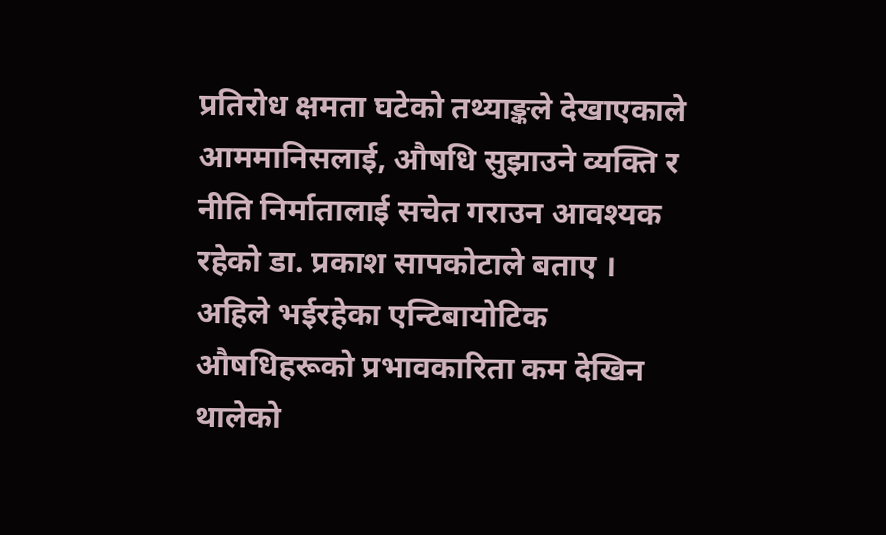प्रतिरोध क्षमता घटेको तथ्याङ्कले देखाएकाले आममानिसलाई, औषधि सुझाउने व्यक्ति र नीति निर्मातालाई सचेत गराउन आवश्यक रहेको डा. प्रकाश सापकोटाले बताए । अहिले भईरहेका एन्टिबायोटिक औषधिहरूको प्रभावकारिता कम देखिन थालेको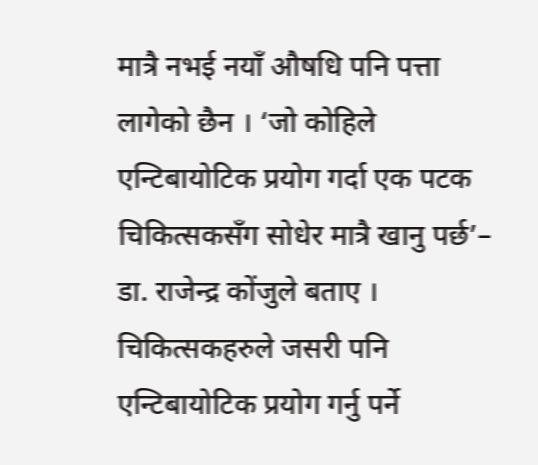मात्रै नभई नयाँ औषधि पनि पत्ता लागेको छैन । ‘जो कोहिले एन्टिबायोटिक प्रयोग गर्दा एक पटक चिकित्सकसँग सोधेर मात्रै खानु पर्छ’– डा. राजेन्द्र कोंजुले बताए । चिकित्सकहरुले जसरी पनि एन्टिबायोटिक प्रयोग गर्नु पर्ने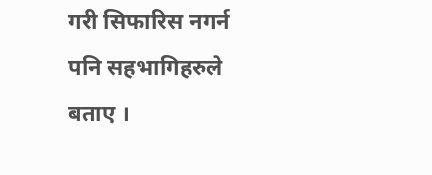गरी सिफारिस नगर्न पनि सहभागिहरुले बताए ।